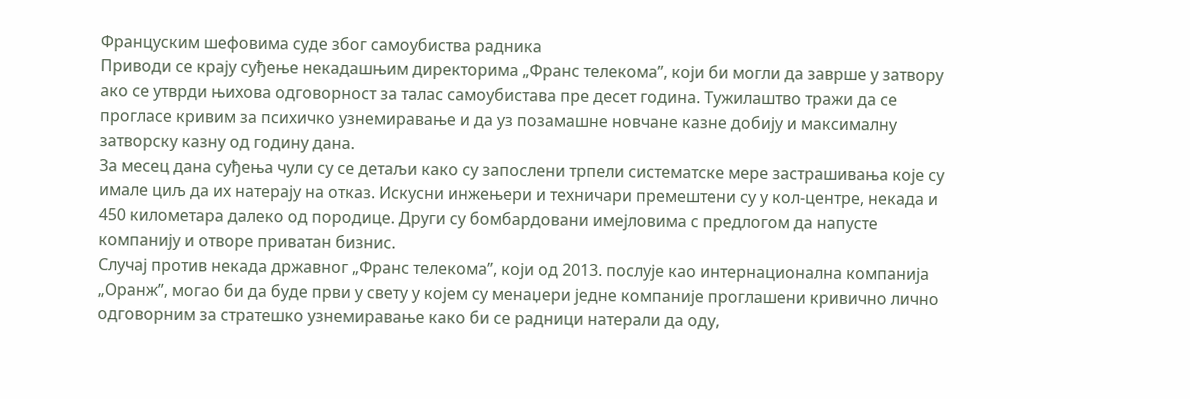Француским шефовима суде због самоубиства радника
Приводи се крају суђење некадашњим директорима „Франс телекома”, који би могли да заврше у затвору ако се утврди њихова одговорност за талас самоубистава пре десет година. Тужилаштво тражи да се прогласе кривим за психичко узнемиравање и да уз позамашне новчане казне добију и максималну затворску казну од годину дана.
За месец дана суђења чули су се детаљи како су запослени трпели систематске мере застрашивања које су имале циљ да их натерају на отказ. Искусни инжењери и техничари премештени су у кол-центре, некада и 450 километара далеко од породице. Други су бомбардовани имејловима с предлогом да напусте компанију и отворе приватан бизнис.
Случај против некада државног „Франс телекома”, који од 2013. послује као интернационална компанија „Оранж”, могао би да буде први у свету у којем су менаџери једне компаније проглашени кривично лично одговорним за стратешко узнемиравање како би се радници натерали да оду,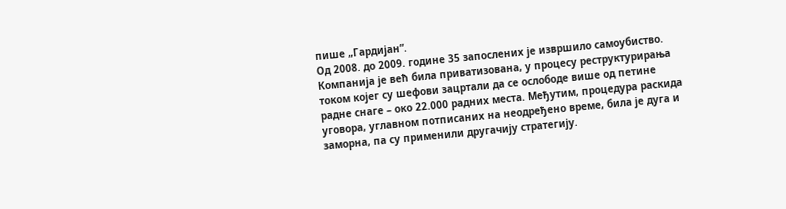пише „Гардијан”.
Од 2008. до 2009. године 35 запослених је извршило самоубиство. Компанија је већ била приватизована, у процесу реструктурирања током којег су шефови зацртали да се ослободе више од петине радне снаге – око 22.000 радних места. Међутим, процедура раскида уговора, углавном потписаних на неодређено време, била је дуга и заморна, па су применили другачију стратегију.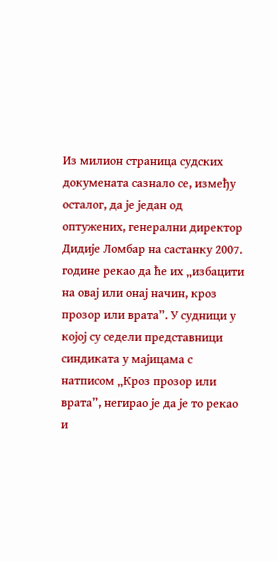Из милион страница судских докумената сазнало се, између осталог, да је један од оптужених, генерални директор Дидије Ломбар на састанку 2007. године рекао да ће их „избацити на овај или онај начин, кроз прозор или врата”. У судници у којој су седели представници синдиката у мајицама с натписом „Кроз прозор или врата”, негирао је да је то рекао и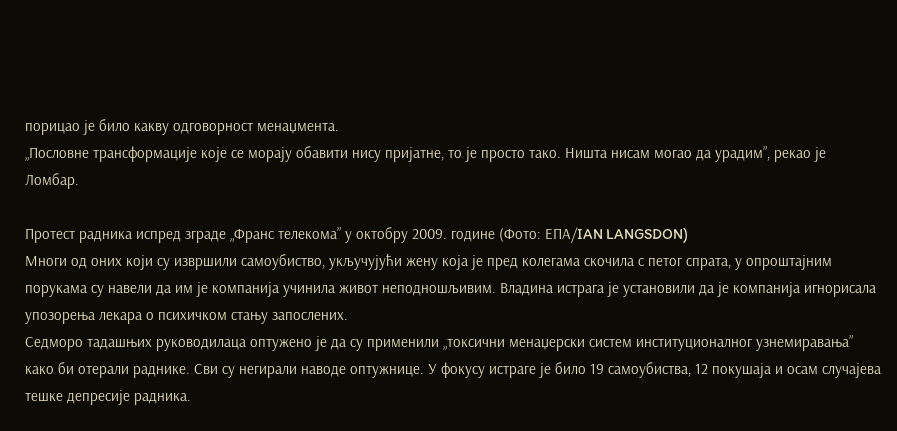порицао је било какву одговорност менаџмента.
„Пословне трансформације које се морају обавити нису пријатне, то је просто тако. Ништа нисам могао да урадим”, рекао је Ломбар.

Протест радника испред зграде „Франс телекома” у октобру 2009. године (Фото: ЕПА/IAN LANGSDON)
Многи од оних који су извршили самоубиство, укључујући жену која је пред колегама скочила с петог спрата, у опроштајним порукама су навели да им је компанија учинила живот неподношљивим. Владина истрага је установили да је компанија игнорисала упозорења лекара о психичком стању запослених.
Седморо тадашњих руководилаца оптужено је да су применили „токсични менаџерски систем институционалног узнемиравања” како би отерали раднике. Сви су негирали наводе оптужнице. У фокусу истраге је било 19 самоубиства, 12 покушаја и осам случајева тешке депресије радника.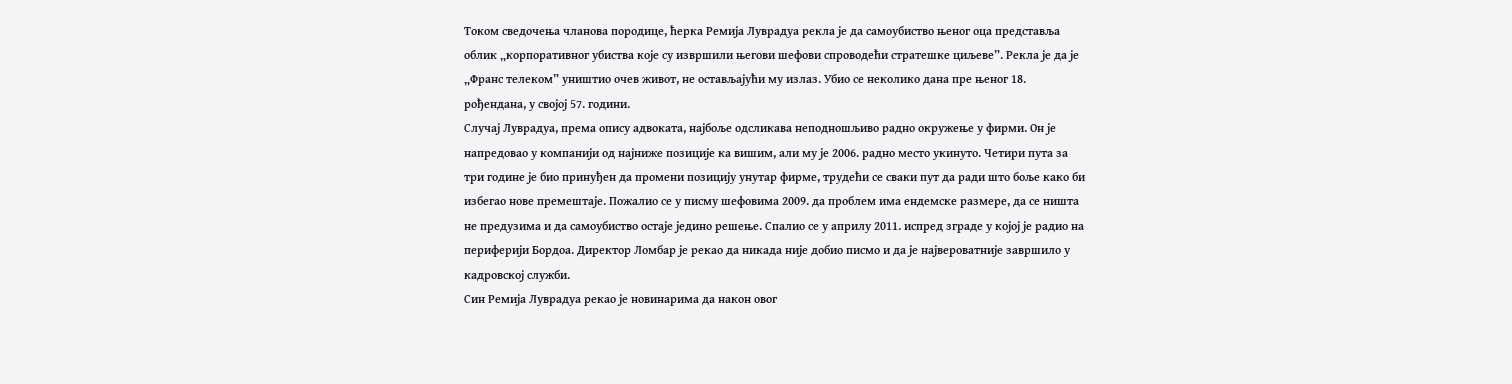Током сведочења чланова породице, ћерка Ремија Луврадуа рекла је да самоубиство њеног оца представља облик „корпоративног убиства које су извршили његови шефови спроводећи стратешке циљеве”. Рекла је да је „Франс телеком” уништио очев живот, не остављајући му излаз. Убио се неколико дана пре њеног 18. рођендана, у својој 57. години.
Случај Луврадуа, према опису адвоката, најбоље одсликава неподношљиво радно окружење у фирми. Он је напредовао у компанији од најниже позиције ка вишим, али му је 2006. радно место укинуто. Четири пута за три године је био принуђен да промени позицију унутар фирме, трудећи се сваки пут да ради што боље како би избегао нове премештаје. Пожалио се у писму шефовима 2009. да проблем има ендемске размере, да се ништа не предузима и да самоубиство остаје једино решење. Спалио се у априлу 2011. испред зграде у којој је радио на периферији Бордоа. Директор Ломбар је рекао да никада није добио писмо и да је највероватније завршило у кадровској служби.
Син Ремија Луврадуа рекао је новинарима да након овог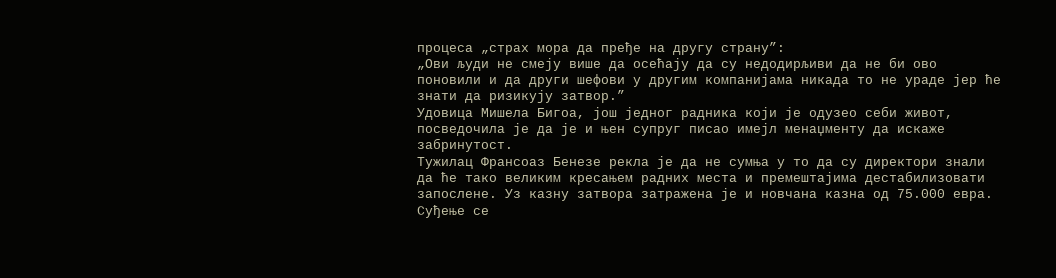процеса „страх мора да пређе на другу страну”:
„Ови људи не смеју више да осећају да су недодирљиви да не би ово поновили и да други шефови у другим компанијама никада то не ураде јер ће знати да ризикују затвор.”
Удовица Мишела Бигоа, још једног радника који је одузео себи живот, посведочила је да је и њен супруг писао имејл менаџменту да искаже забринутост.
Тужилац Франсоаз Бенезе рекла је да не сумња у то да су директори знали да ће тако великим кресањем радних места и премештајима дестабилизовати запослене. Уз казну затвора затражена је и новчана казна од 75.000 евра. Суђење се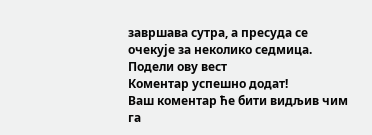завршава сутра, а пресуда се очекује за неколико седмица.
Подели ову вест
Комeнтар успeшно додат!
Ваш комeнтар ћe бити видљив чим га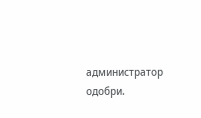администратор одобри.